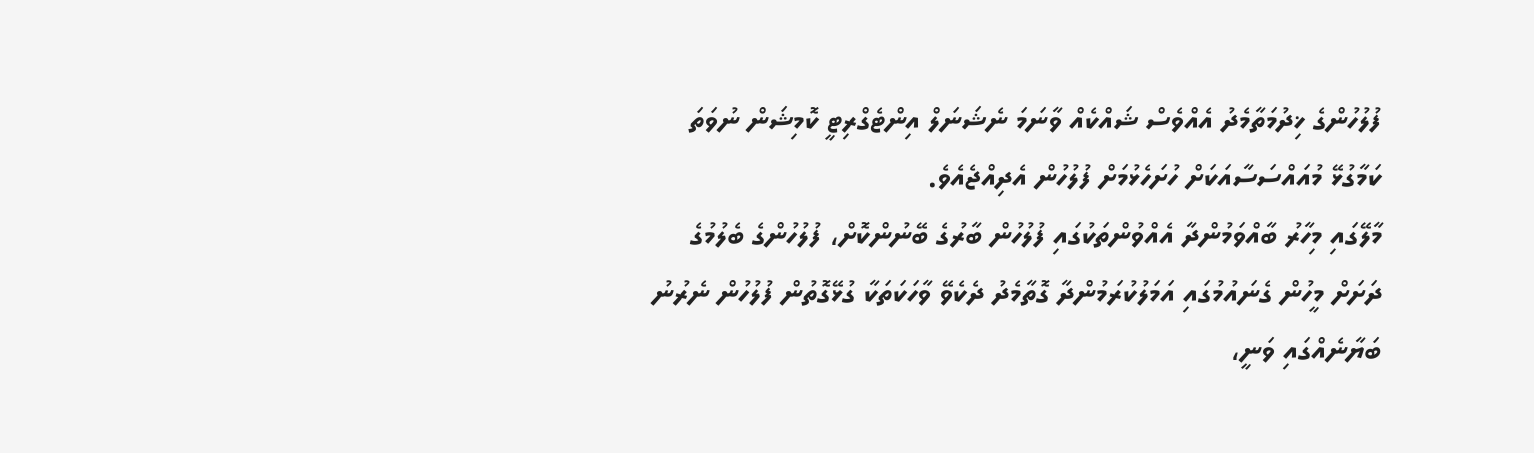ފުލުހުންގެ ޚިދުމަތާމެދު އެއްވެސް ޝައްކެއް ވާނަމަ ނެޝަނަލް އިންޓެގްރިޓީ ކޮމިޝަން ނުވަތަ ކަމާގުޅޭ މުއައްސަސާއަކަށް ހުށަހެޅުމަށް ފުލުހުން އެދިއްޖެއެވެ.
މާލޭގައި މިހާރު ބާއްވަމުންދާ އެއްވުންތަކުގައި ފުލުހުން ބާރުގެ ބޭނުންކޮށް، ފުލުހުންގެ ބެލުމުގެ ދަށަށް މީހުން ގެނައުމުގައި އަމަލުކުރަމުންދާ ގޮތާމެދު ދެކެވޭ ވާހަކަތަކާ ގުޅޭގޮތުން ފުލުހުން ނެރުނު ބަޔާނެއްގައި ވަނީ،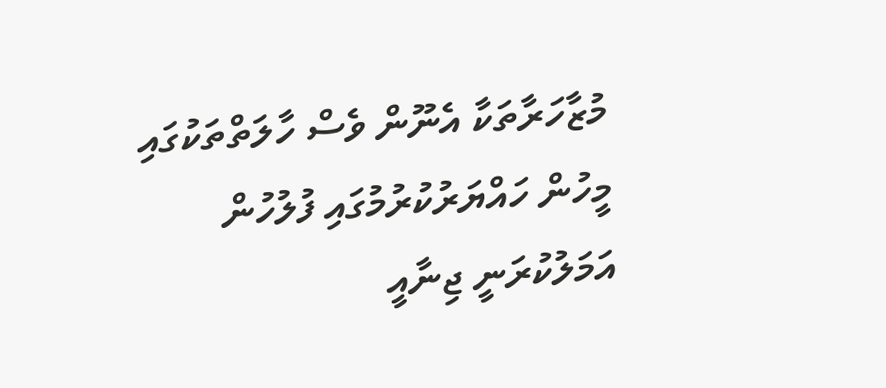މުޒާހަރާތަކާ އެނޫން ވެސް ހާލަތްތަކުގައި މީހުން ހައްޔަރުކުރުމުގައި ފުލުހުން އަމަލުކުރަނީ ޖިނާއީ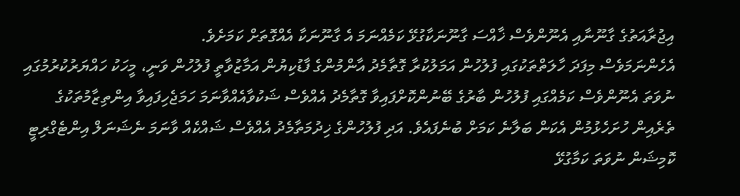އިޖުރާއަތުގެ ގާނޫނާއި އެނޫންވެސް ޚާއްސަ ގާނޫނަކާގުޅޭ ކަމެއްނަމަ އެ ގާނޫނަކާ އެއްގޮތަށް ކަމަށެވެ.
އެހެންނަމަވެސް މިފަދަ ހާލަތްތަކުގައި ފުލުހުން އަމަލުކުރާ ގޮތާމެދު އާންމުންގެ ފާޑުކިޔުން އަމާޒުވާތީ ފުލުހުން ވަނީ، މީހަކު ހައްޔަރުކުރުމުގައި ނުވަތަ އެނޫންވެސް ކަމެއްގައި ފުލުހުން ބާރުގެ ބޭނުންކޮށްފައިވާ ގޮތާމެދު އެއްވެސް ޝަކުވާއެއްވާނަމަ ހަމަޖެހިފައިވާ އިންތިޒާމުތަކުގެ ތެރެއިން ހުށަހެޅުމުން އެކަން ބަލާނެ ކަމަށް ބުނެފައެވެ. އަދި ފުލުހުންގެ ޚިދުމަތާމެދު އެއްވެސް ޝައްކެއް ވާނަމަ ނެޝަނަލް އިންޓެގްރިޓީ ކޮމިޝަން ނުވަތަ ކަމާގުޅޭ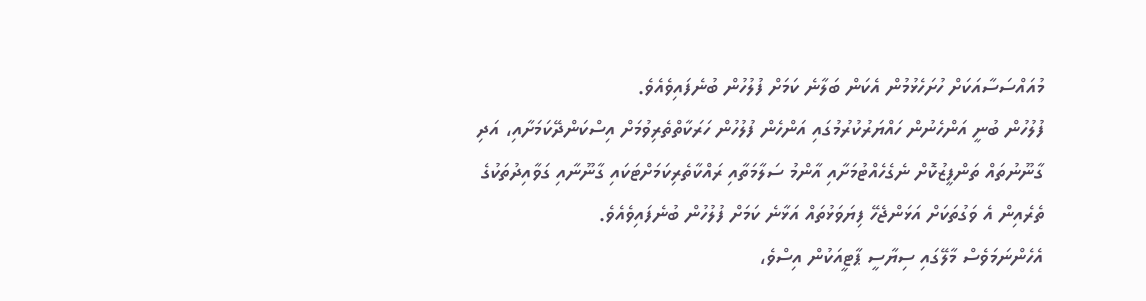މުއައްސަސާއަކަށް ހުށަހެޅުމުން އެކަން ބަލާނެ ކަމަށް ފުލުހުން ބުނެފައިވެއެވެ.
ފުލުހުން ބުނީ އަންހެނުން ހައްޔަރުކުރުމުގައި އަންހެން ފުލުހުން ހަރަކާތްތެރިވުމަށް އިސްކަންދޭކަމަށާއި، އަދި ގާނޫނުތައް ތަންފީޒުކޮށް ނެގެހެއްޓުމަށާއި އާންމު ސަލާމަތާއި ރައްކާތެރިކަމަށްޓަކައި ގާނޫނާއި ގަވާއިދުތަކުގެ ތެރެއިން އެ ވަގުތަކަށް އަޅަންޖެހޭ ފިޔަވަޅުތައް އަޅާނެ ކަމަށް ފުލުހުން ބުނެފައިވެއެވެ.
އެހެންނަމަވެސް މާލޭގައި ސިޔާސީ ޕާޓީއަކުން އިސްވެ،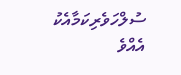ސުލްހަވެރިކަމާއެކު އެއްވެ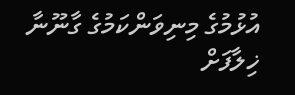އުޅުމުގެ މިނިވަންކަމުގެ ގާނޫނާ ޚިލާފަށް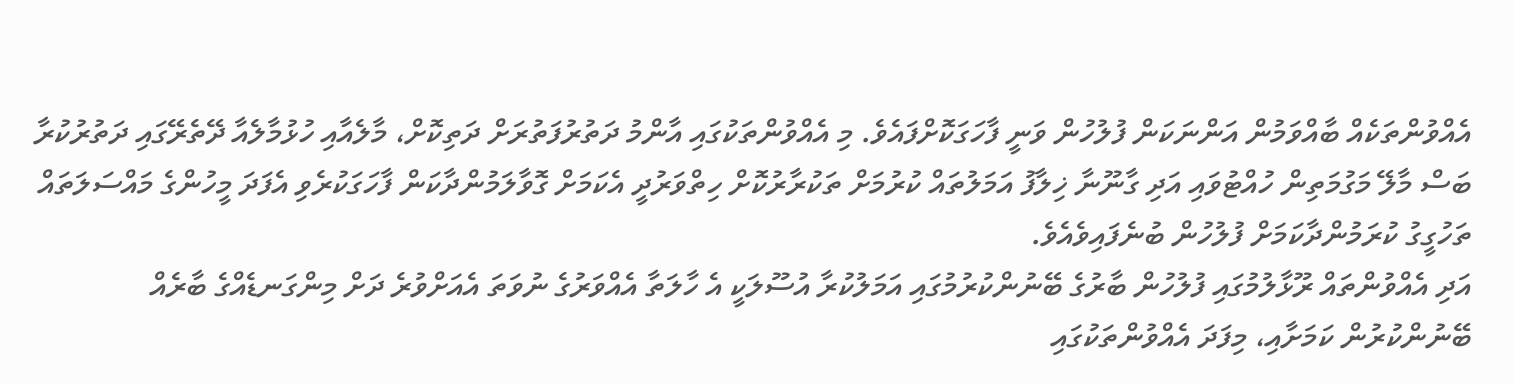އެއްވުންތަކެއް ބާއްވަމުން އަންނަކަން ފުލުހުން ވަނީ ފާހަގަކޮށްފައެވެ. މި އެއްވުންތަކުގައި އާންމު ދަތުރުފަތުރަށް ދަތިކޮށް، މާލެއާއި ހުޅުމާލެއާ ދޭތެރޭގައި ދަތުރުކުރާ ބަސް މާލޭ މަގުމަތިން ހުއްޓުވައި އަދި ގާނޫނާ ޚިލާފު އަމަލުތައް ކުރުމަށް ތަކުރާރުކޮށް ހިތްވަރުދީ އެކަމަށް ގޮވާލަމުންދާކަން ފާހަގަކުރެވި އެފަދަ މީހުންގެ މައްސަލަތައް ތަހުގީގު ކުރަމުންދާކަމަށް ފުލުހުން ބުނެފައިވެއެވެ.
އަދި އެއްވުންތައް ރޫޅާލުމުގައި ފުލުހުން ބާރުގެ ބޭނުންކުރުމުގައި އަމަލުކުރާ އުސޫލަކީ އެ ހާލަތާ އެއްވަރުގެ ނުވަތަ އެއަށްވުރެ ދަށް މިންގަނޑެއްގެ ބާރެއް ބޭނުންކުރުން ކަމަށާއި، މިފަދަ އެއްވުންތަކުގައި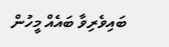ބައިވެރިވާ ބައެއް މީހުން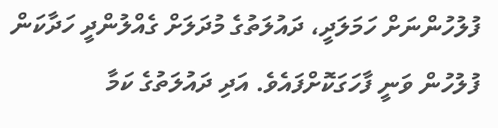ފުލުހުންނަށް ހަމަލަދީ، ދައުލަތުގެ މުދަލަށް ގެއްލުންދީ ހަދާކަން ފުލުހުން ވަނީ ފާހަގަކޮށްފައެވެ. އަދި ދައުލަތުގެ ކަމާ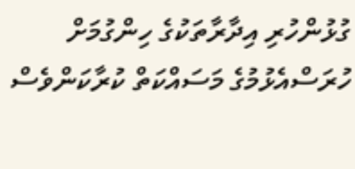ގުޅުންހުރި އިދާރާތަކުގެ ހިންގުމަށް ހުރަސްއެޅުމުގެ މަސައްކަތް ކުރާކަންވެސް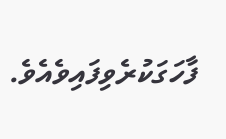ފާހަގަކުރެވިފައިވެއެވެ.